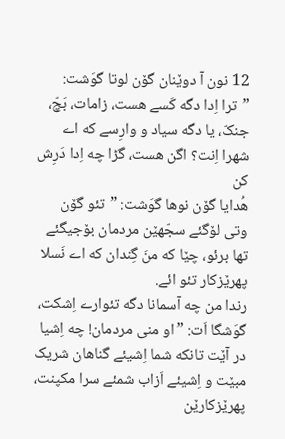12 نون آ دوێنان گۆن لوتا گوَشت: ”ترا اِدا دگه کَسے هست، زامات، بَچّ، جنکّ، یا دگه سیاد و وارِسے که اے شهرا اِنت؟ اگن هست، گڑا چه اِدا دَرِش کن
هُدایا گۆن نوها گوَشت: ”تئو گۆن وتی لۆگئے سجّهێن مردمان بۆجیگئے تها برئو، چێا که منَ گِندان که اے نَسلا پهرێزکار تئو ائے.
رندا من چه آسمانا دگه تئوارے اِشکت، گوَشگا اَت: ”او منی مردمان! چه اِشیا در آێت تانکه شما اِشیئے گناهان شریک مبێت و اِشیئے اَزاب شمئے سرا مکپنت،
پهرێزکارێن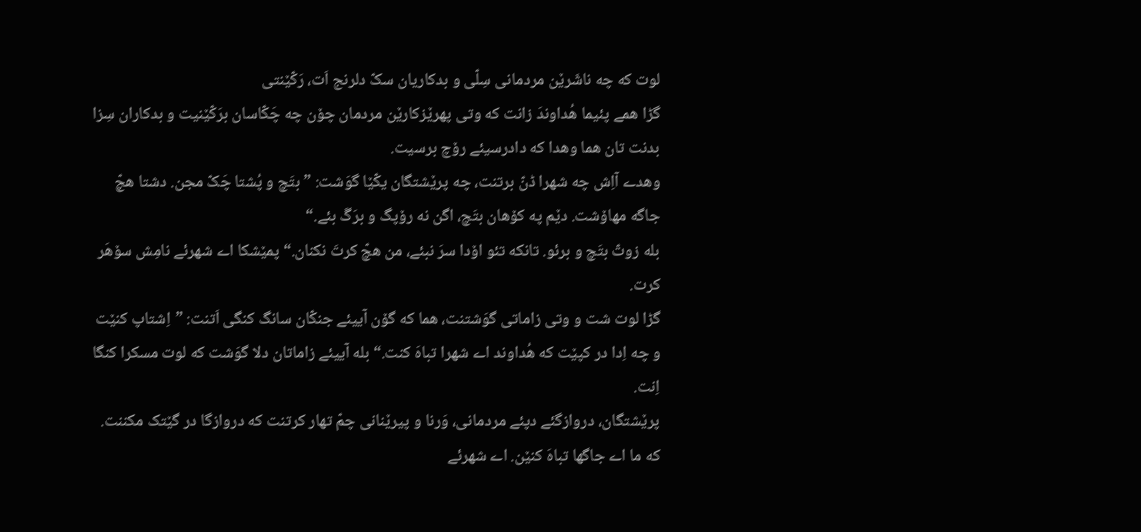لوت که چه ناشَرێن مردمانی سِلّی و بدکاریان سکّ دلرنج اَت، رَکّێنتی
گڑا همے پئیما هُداوندَ زانت که وتی پهرێزکارێن مردمان چۆن چه چَکّاسان برَکّێنیت و بدکاران سِزا بدنت تان هما وهدا که دادرسیئے رۆچ برسیت.
وهدے آاِش چه شهرا ڈنّ برتنت، چه پرێشتگان یکّێا گوَشت: ”بتَچ و پُشتا چَکّ مجن. دشتا هچّ جاگه مهاۆشت. دێم په کۆهان بتَچ، اگن نه رۆپگ و برَگَ بئے.“
بله زوتّ بتَچ و برئو. تانکه تئو اۆدا سرَ نبئے، من هچّ کرتَ نکنان.“ پمێشکا اے شهرئے نامِش سۆهَر کرت.
گڑا لوت شت و وتی زاماتی گوَشتنت، هما که گۆن آییئے جنکّان سانگ کنگی اَتنت: ”اِشتاپ کنێت و چه اِدا در کپێت که هُداوند اے شهرا تباهَ کنت.“ بله آییئے زاماتان دلا گوَشت که لوت مسکرا کنگا اِنت.
پرێشتگان، دروازگئے دپئے مردمانی، وَرنا و پیرێنانی چمّ تهار کرتنت که دروازگا در گێتک مکننت.
که ما اے جاگها تباهَ کنێن. اے شهرئے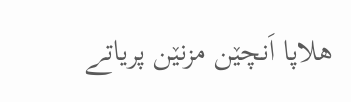هلاپا اَنچێن مزنێن پریاتے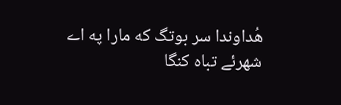هُداوندا سر بوتگ که مارا په اے شهرئے تباه کنگا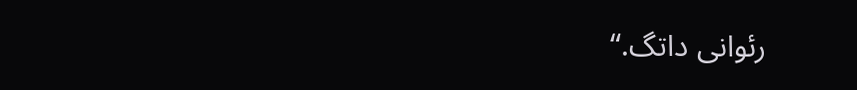رئوانی داتگ.“